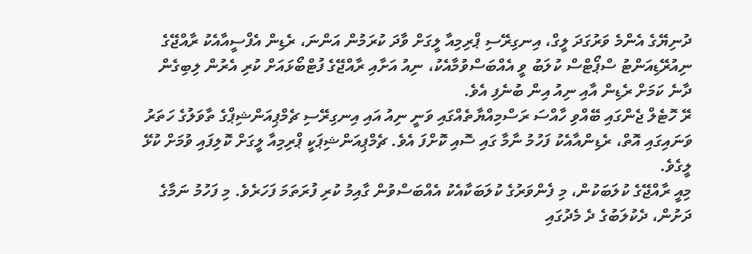ދުނިޔޭގެ އެންމެ ވަރުގަދަ ލީގް، އިނގިރޭސި ޕްރިމިއާ ލީގަށް ވާދަ ކުރަމުން އަންނަ، ރެޑިން އެފްސީއާއެކު ރާއްޖޭގެ ނިއުރޭޑިއަންޓު ސްޕޯޓްސް ކުލަބު ވީ އެއްބަސްވުމާއެކު، ނިއު އަށާއި ރާއްޖޭގެ ފުޓްބޯޅައަށް ކުރި އެރުން ލިބިގެން ދާނެ ކަމަށް ރެޑިން އާއި ނިއު އިން ބުނެފި އެވެ.
ރޭ ހޮޓެލް ޖެންގައި ބޭއްވި ހާއްސަ ރަސްމިއްޔާތެއްގައި ވަނީ ނިއު އައި އިނގިރޭސި ޗެމްޕިއަންޝިޕްގެ ތާވަލުގެ ހަތަރު ވަނައިގައި އޮތް، ރެޑިންއާއެކު ފަހުމު ނާމާ ގައި ސޮއި ކޮށްފަ އެވެ. ޗެމްޕިއަންޝިޕަކީ ޕްރިމިއާ ލީގަށް ކޮލިފައި ވުމަށް ކުޅޭ ލީގެވެ.
މިއީ ރާއްޖޭގެ ކުލަބަކުން، މި ފެންވަރުގެ ކުލަބަކާއެކު އެއްބަސްވުން ގާއިމު ކުރި ފުރަތަމަ ފަހަރެވެ. މި ފަހުމު ނަމާގެ ދަށުން، ދެކުލަބުގެ ދެ މެދުގައި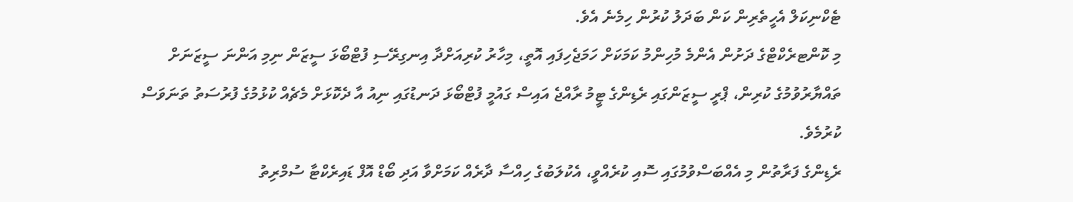ޓެކްނިކަލް އެހީތެރިން ކަން ބަދަލު ކުރުން ހިމެނެ އެވެ.
މި ކޮންޓރެކްޓްގެ ދަށުން އެންމެ މުހިންމު ކަމަކަށް ހަމަޖެހިފައި އޮތީ، މިހާރު ކުރިއަށްދާ އިނގިރޭސި ފުޓްބޯޅަ ސީޒަން ނިމި އަންނަ ސީޒަނަށް ތައްޔާރުވުމުގެ ކުރިން، ޕްރީ ސީޒަންގައި ރެޑިންގެ ޓީމު ރާއްޖެ އައިސް ގައުމީ ފުޓްބޯޅަ ދަނޑުގައި ނިއު އާ ދެކޮޅަށް މެޗެއް ކުޅުމުގެ ފުރުސަތު ތަނަވަސް ކުރުމެވެ.
ރެޑިންގެ ފަރާތުން މި އެއްބަސްވުމުގައި ސޮއި ކުރެއްވީ، އެކުލަބުގެ ހިއްސާ ދާރެއް ކަމަށްވާ އަދި ބޯޑް އޮފް ޑައިރެކްޓާ ސުމްރިތު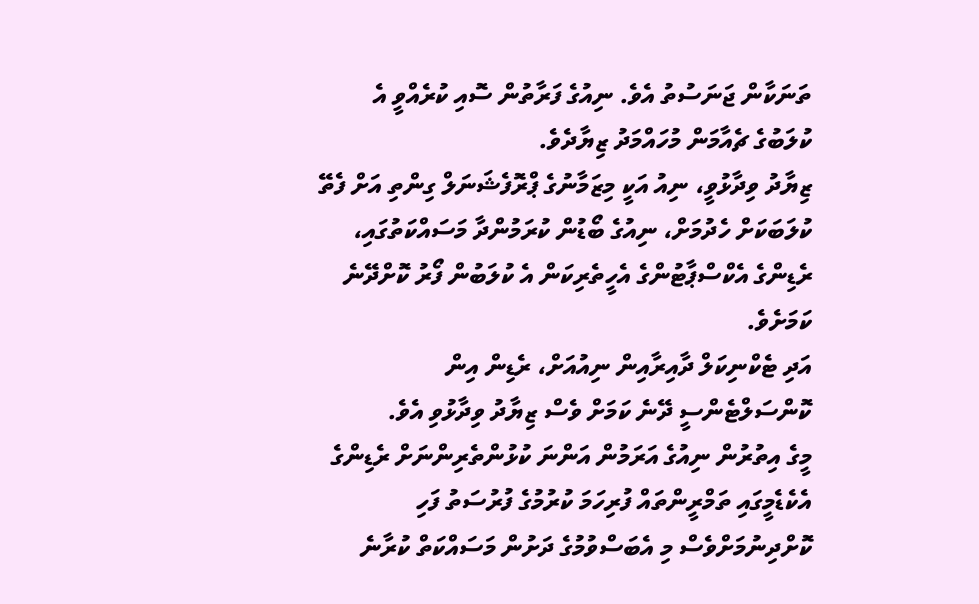ތަނަކާން ޖަނަސުތު އެވެ. ނިއުގެ ފަރާތުން ސޮއި ކުރެއްވީ އެ ކުލަބުގެ ޗެއާމަން މުހައްމަދު ޒިޔާދެވެ.
ޒިޔާދު ވިދާޅުވީ، ނިއު އަކީ މިޒަމާނުގެ ޕްރޮފެޝަނަލް ގިންތި އަށް ފެތޭ ކުލަބަކަށް ހެދުމަށް، ނިއުގެ ބޯޑުން ކުރަމުންދާ މަސައްކަތުގައި، ރެޑިންގެ އެކްސްޕާޓުންގެ އެހީތެރިކަން އެ ކުލަބުން ފޯރު ކޮށްދޭނެ ކަމަށެވެ.
އަދި ޓެކްނިކަލް ދާއިރާއިން ނިއުއަށް، ރެޑިން އިން ކޮންސަލްޓެންސީ ދޭނެ ކަމަށް ވެސް ޒިޔާދު ވިދާޅުވި އެވެ.
މީގެ އިތުރުން ނިއުގެ އަރަމުން އަންނަ ކުޅުންތެރިންނަށް ރެޑިންގެ އެކެޑެމީގައި ތަމްރީންތައް ފުރިހަމަ ކުރުމުގެ ފުރުސަތު ފަހި ކޮށްދިނުމަށްވެސް މި އެބަސްވުމުގެ ދަށުން މަސައްކަތް ކުރާނެ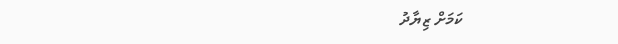ކަމަށް ޒިޔާދު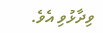ވިދާޅުވި އެވެ.